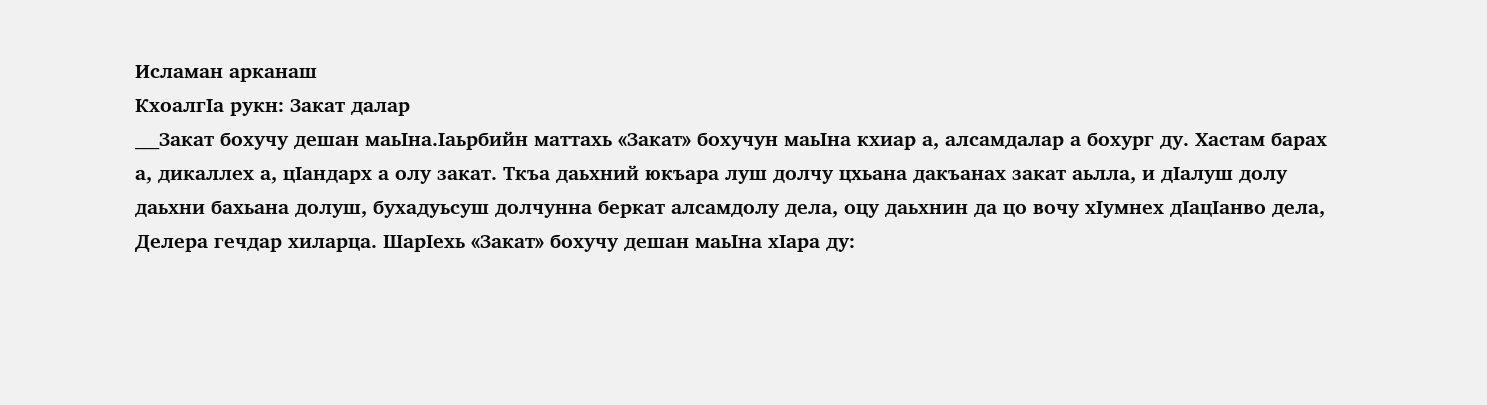Исламан арканаш
КхоалгIа рукн: Закат далар
___Закат бохучу дешан маьIна.Iаьрбийн маттахь «Закат» бохучун маьIна кхиар а, алсамдалар а бохург ду. Хастам барах а, дикаллех а, цIандарх а олу закат. Ткъа даьхний юкъара луш долчу цхьана дакъанах закат аьлла, и дIалуш долу даьхни бахьана долуш, бухадуьсуш долчунна беркат алсамдолу дела, оцу даьхнин да цо вочу хIумнех дIацIанво дела, Делера гечдар хиларца. ШарIехь «Закат» бохучу дешан маьIна хIара ду: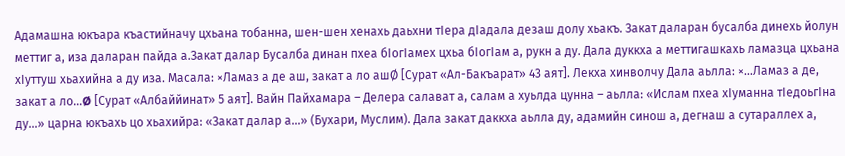Адамашна юкъара къастийначу цхьана тобанна, шен-шен хенахь даьхни тIера дIадала дезаш долу хьакъ. Закат даларан бусалба динехь йолун меттиг а, иза даларан пайда а.Закат далар Бусалба динан пхеа бIогIамех цхьа бIогIам а, рукн а ду. Дала дуккха а меттигашкахь ламазца цхьана хIуттуш хьахийна а ду иза. Масала: ×Ламаз а де аш, закат а ло ашØ [Сурат «Ал-Бакъарат» 43 аят]. Лекха хинволчу Дала аьлла: ×…Ламаз а де, закат а ло…Ø [Сурат «Албаййинат» 5 аят]. Вайн Пайхамара – Делера салават а, салам а хуьлда цунна – аьлла: «Ислам пхеа хIуманна тIедоьгIна ду…» царна юкъахь цо хьахийра: «Закат далар а…» (Бухари, Муслим). Дала закат даккха аьлла ду, адамийн синош а, дегнаш а сутараллех а,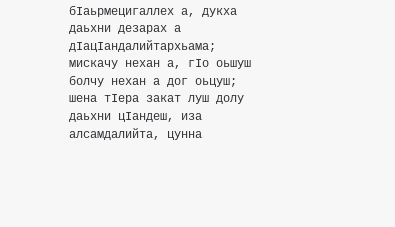бIаьрмецигаллех а, дукха даьхни дезарах а дIацIандалийтархьама; мискачу нехан а, гIо оьшуш болчу нехан а дог оьцуш; шена тIера закат луш долу даьхни цIандеш, иза алсамдалийта, цунна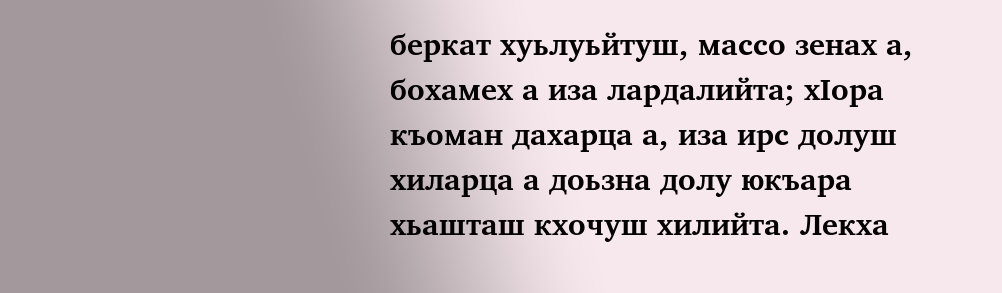беркат хуьлуьйтуш, массо зенах а, бохамех а иза лардалийта; хIора къоман дахарца а, иза ирс долуш хиларца а доьзна долу юкъара хьашташ кхочуш хилийта. Лекха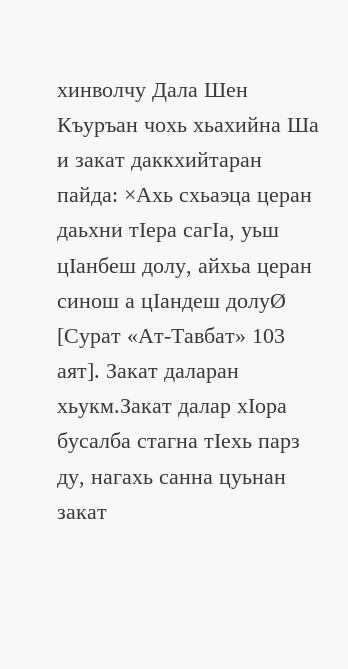хинволчу Дала Шен Къуръан чохь хьахийна Ша и закат даккхийтаран пайда: ×Ахь схьаэца церан даьхни тIера сагIа, уьш цIанбеш долу, айхьа церан синош а цIандеш долуØ [Сурат «Ат-Тавбат» 103 аят]. Закат даларан хьукм.Закат далар хIора бусалба стагна тIехь парз ду, нагахь санна цуьнан закат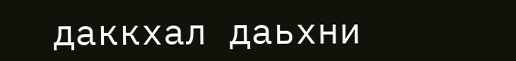даккхал даьхни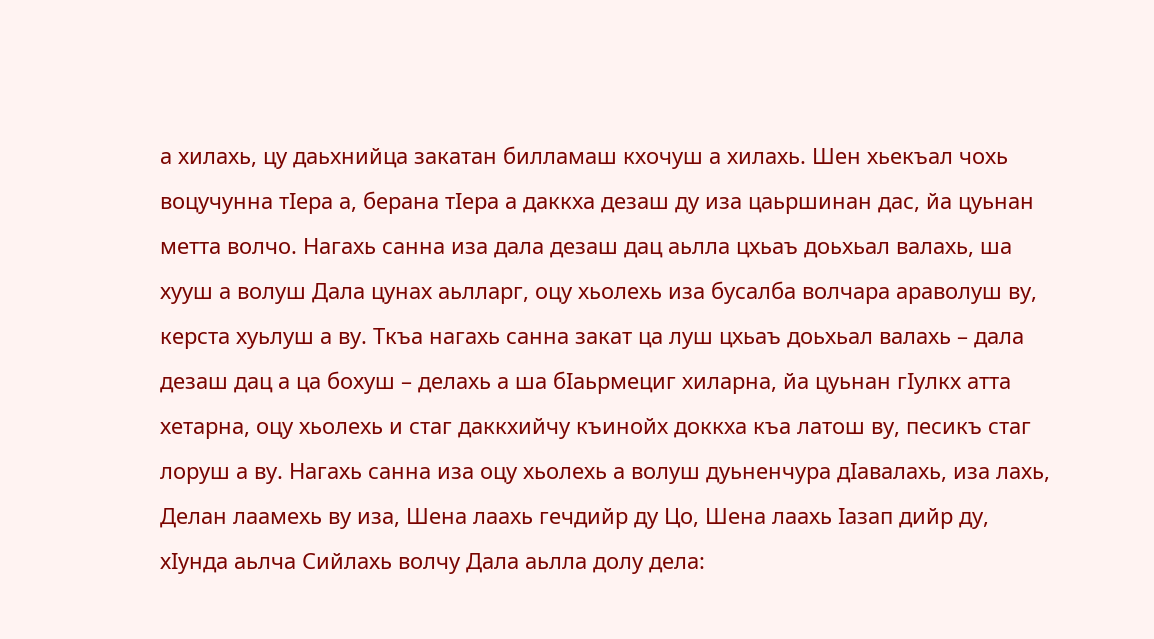а хилахь, цу даьхнийца закатан билламаш кхочуш а хилахь. Шен хьекъал чохь воцучунна тIера а, берана тIера а даккха дезаш ду иза цаьршинан дас, йа цуьнан метта волчо. Нагахь санна иза дала дезаш дац аьлла цхьаъ доьхьал валахь, ша хууш а волуш Дала цунах аьлларг, оцу хьолехь иза бусалба волчара араволуш ву, керста хуьлуш а ву. Ткъа нагахь санна закат ца луш цхьаъ доьхьал валахь – дала дезаш дац а ца бохуш – делахь а ша бIаьрмециг хиларна, йа цуьнан гIулкх атта хетарна, оцу хьолехь и стаг даккхийчу къинойх доккха къа латош ву, песикъ стаг лоруш а ву. Нагахь санна иза оцу хьолехь а волуш дуьненчура дIавалахь, иза лахь, Делан лаамехь ву иза, Шена лаахь гечдийр ду Цо, Шена лаахь Iазап дийр ду, хIунда аьлча Сийлахь волчу Дала аьлла долу дела: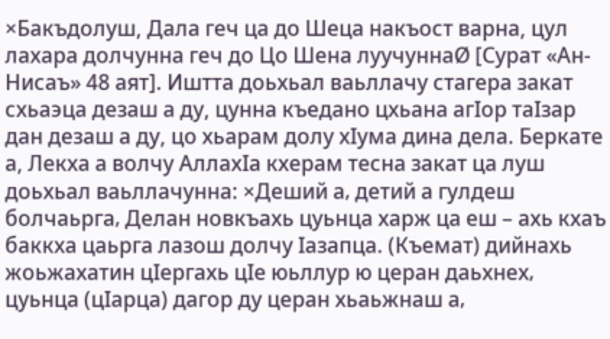×Бакъдолуш, Дала геч ца до Шеца накъост варна, цул лахара долчунна геч до Цо Шена луучуннаØ [Сурат «Ан-Нисаъ» 48 аят]. Иштта доьхьал ваьллачу стагера закат схьаэца дезаш а ду, цунна къедано цхьана агIор таIзар дан дезаш а ду, цо хьарам долу хIума дина дела. Беркате а, Лекха а волчу АллахIа кхерам тесна закат ца луш доьхьал ваьллачунна: ×Деший а‚ детий а гулдеш болчаьрга‚ Делан новкъахь цуьнца харж ца еш – ахь кхаъ баккха цаьрга лазош долчу Iазапца. (Къемат) дийнахь жоьжахатин цIергахь цIе юьллур ю церан даьхнех‚ цуьнца (цIарца) дагор ду церан хьаьжнаш а‚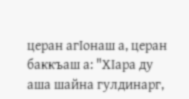церан агIонаш а‚ церан баккъаш а: "ХIара ду аша шайна гулдинарг‚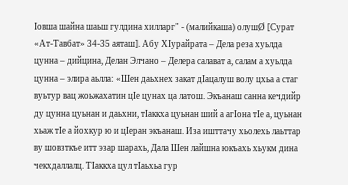Iовша шайна шаьш гулдина хилларг" - (малийкаша) олушØ [Сурат «Ат-Тавбат» 34-35 аяташ]. Абу ХIурайрата – Дела реза хуьлда цунна – дийцина, Делан Элчано – Делера салават а, салам а хуьлда цунна – элира аьлла: «Шен даьхнех закат дIацалуш волу цхьа а стаг вуьтур вац жоьжахатин цIе цунах ца латош. Экъанаш санна кечдийр ду цунна цуьнан и даьхни, тIаккха цуьнан ший а агIона тIе а, цуьнан хьаж тIе а йохкур ю и цIеран экъанаш. Иза ишттачу хьолехь лаьттар ву шовзткъе итт эзар шарахь, Дала Шен лайшна юкъахь хьукм дина чекхдаллалц. ТIаккха цул тIаьхьа гур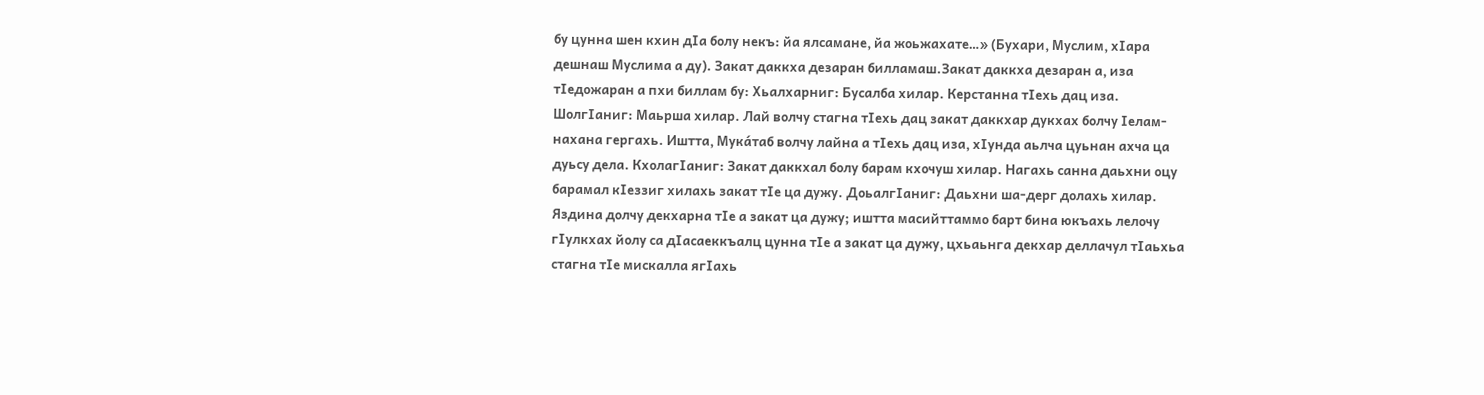бу цунна шен кхин дIа болу некъ: йа ялсамане, йа жоьжахате…» (Бухари, Муслим, хIара дешнаш Муслима а ду). Закат даккха дезаран билламаш.Закат даккха дезаран а, иза тIедожаран а пхи биллам бу: Хьалхарниг: Бусалба хилар. Керстанна тIехь дац иза. ШолгIаниг: Маьрша хилар. Лай волчу стагна тIехь дац закат даккхар дукхах болчу Iелам-нахана гергахь. Иштта, Мукáтаб волчу лайна а тIехь дац иза, хIунда аьлча цуьнан ахча ца дуьсу дела. КхолагIаниг: Закат даккхал болу барам кхочуш хилар. Нагахь санна даьхни оцу барамал кIеззиг хилахь закат тIе ца дужу. ДоьалгIаниг: Даьхни ша-дерг долахь хилар. Яздина долчу декхарна тIе а закат ца дужу; иштта масийттаммо барт бина юкъахь лелочу гIулкхах йолу са дIасаеккъалц цунна тIе а закат ца дужу, цхьаьнга декхар деллачул тIаьхьа стагна тIе мискалла ягIахь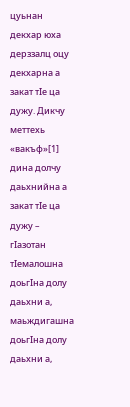цуьнан декхар юха дерззалц оцу декхарна а закат тIе ца дужу. Дикчу меттехь «вакъф»[1] дина долчу даьхнийна а закат тIе ца дужу – гIазотан тIемалошна доьгIна долу даьхни а, маьждигашна доьгIна долу даьхни а,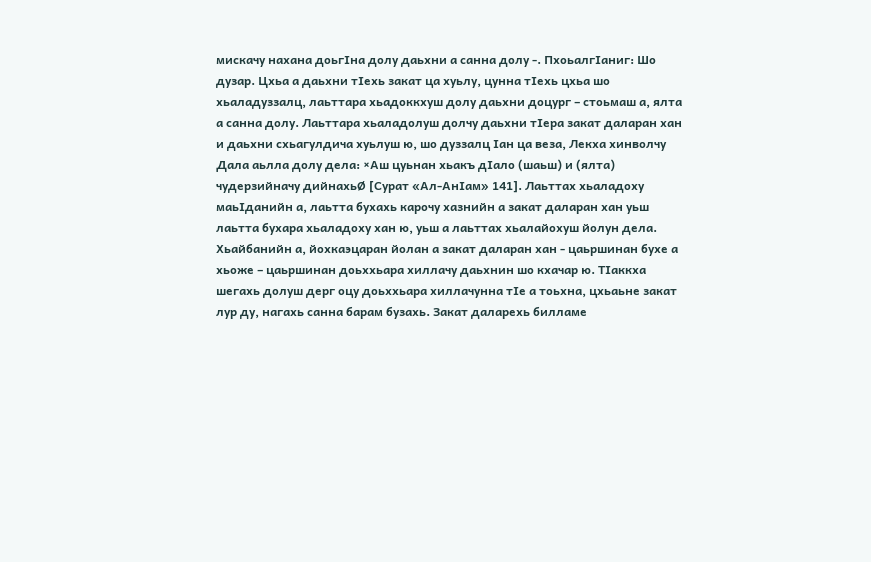мискачу нахана доьгIна долу даьхни а санна долу -. ПхоьалгIаниг: Шо дузар. Цхьа а даьхни тIехь закат ца хуьлу, цунна тIехь цхьа шо хьаладуззалц, лаьттара хьадоккхуш долу даьхни доцург – стоьмаш а, ялта а санна долу. Лаьттара хьаладолуш долчу даьхни тIера закат даларан хан и даьхни схьагулдича хуьлуш ю, шо дуззалц Iан ца веза, Лекха хинволчу Дала аьлла долу дела: ×Аш цуьнан хьакъ дIало (шаьш) и (ялта) чудерзийначу дийнахьØ [Сурат «Ал-АнIам» 141]. Лаьттах хьаладоху маьIданийн а, лаьтта бухахь карочу хазнийн а закат даларан хан уьш лаьтта бухара хьаладоху хан ю, уьш а лаьттах хьалайохуш йолун дела. Хьайбанийн а, йохкаэцаран йолан а закат даларан хан - цаьршинан бухе а хьоже – цаьршинан доьххьара хиллачу даьхнин шо кхачар ю. ТIаккха шегахь долуш дерг оцу доьххьара хиллачунна тIе а тоьхна, цхьаьне закат лур ду, нагахь санна барам бузахь. Закат даларехь билламе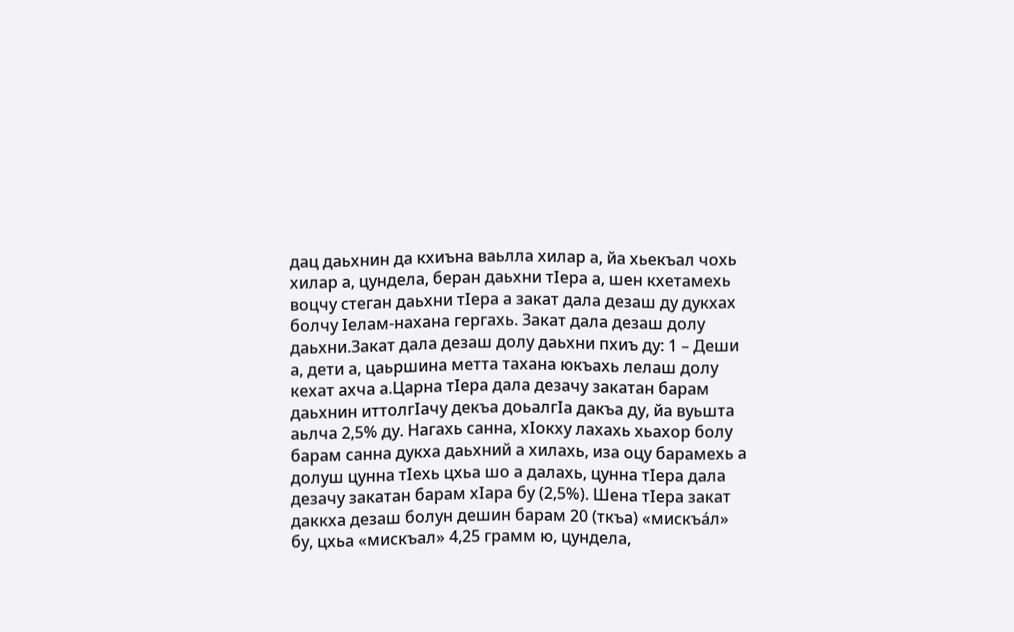дац даьхнин да кхиъна ваьлла хилар а, йа хьекъал чохь хилар а, цундела, беран даьхни тIера а, шен кхетамехь воцчу стеган даьхни тIера а закат дала дезаш ду дукхах болчу Iелам-нахана гергахь. Закат дала дезаш долу даьхни.Закат дала дезаш долу даьхни пхиъ ду: 1 – Деши а, дети а, цаьршина метта тахана юкъахь лелаш долу кехат ахча а.Царна тIера дала дезачу закатан барам даьхнин иттолгIачу декъа доьалгIа дакъа ду, йа вуьшта аьлча 2,5% ду. Нагахь санна, хIокху лахахь хьахор болу барам санна дукха даьхний а хилахь, иза оцу барамехь а долуш цунна тIехь цхьа шо а далахь, цунна тIера дала дезачу закатан барам хIара бу (2,5%). Шена тIера закат даккха дезаш болун дешин барам 20 (ткъа) «мискъáл» бу, цхьа «мискъал» 4,25 грамм ю, цундела,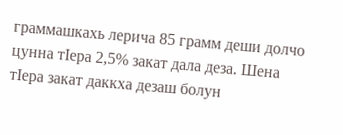граммашкахь лерича 85 грамм деши долчо цунна тIера 2,5% закат дала деза. Шена тIера закат даккха дезаш болун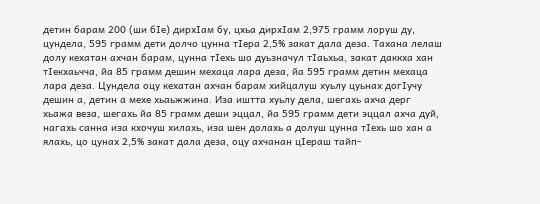детин барам 200 (ши бIе) дирхIам бу, цхьа дирхIам 2,975 грамм лоруш ду, цундела, 595 грамм дети долчо цунна тIера 2,5% закат дала деза. Тахана лелаш долу кехатан ахчан барам, цунна тIехь шо дуьзначул тIаьхьа, закат даккха хан тIекхаьчча, йа 85 грамм дешин мехаца лара деза, йа 595 грамм детин мехаца лара деза. Цундела оцу кехатан ахчан барам хийцалуш хуьлу цуьнах догIучу дешин а, детин а мехе хьаьжжина. Иза иштта хуьлу дела, шегахь ахча дерг хьажа веза, шегахь йа 85 грамм деши эццал, йа 595 грамм дети эццал ахча дуй, нагахь санна иза кхочуш хилахь, иза шен долахь а долуш цунна тIехь шо хан а ялахь, цо цунах 2,5% закат дала деза, оцу ахчанан цIераш тайп-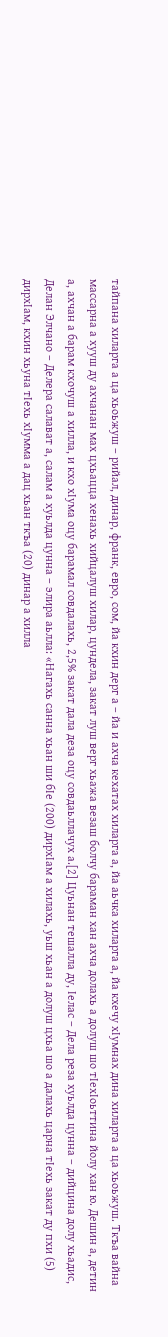тайпана хиларга а ца хьоьжуш – рийал, динар, франк, евро, сом, йа кхин дерг а – йа и ахча кехатах хиларга а, йа аьчка хиларга а, йа кхечу хIумнах дина хиларга а ца хьоьжуш. Ткъа вайна массарна а хууш ду ахчанан мах цхьацца хенахь хийцалуш хилар, цундела, закат луш верг хьажа везаш болчу бараман хан ахча долахь а долуш шо тIехIоьттина йолу хан ю. Дешин а, детин а, ахчан а барам кхочуш а хилла, и кхо хIума оцу барамал совдалахь, 2,5% закат дала деза оцу совдаьллачух а.[2] Цуьнан тешалла ду, Iелас – Дела реза хуьлда цунна – дийцина долу хьадис, Делан Элчано – Делера салават а, салам а хуьлда цунна – элира аьлла: «Нагахь санна хьан ши бIе (200) дирхIам а хилахь, уьш хьан а долуш цхьа шо а далахь царна тIехь закат ду пхи (5) дирхIам, кхин хьуна тIехь хIумма а дац хьан ткъа (20) динар а хилла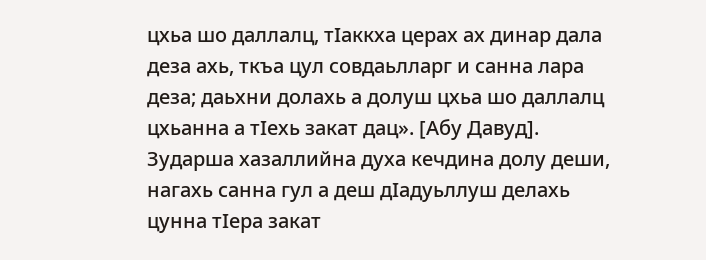цхьа шо даллалц, тIаккха церах ах динар дала деза ахь, ткъа цул совдаьлларг и санна лара деза; даьхни долахь а долуш цхьа шо даллалц цхьанна а тIехь закат дац». [Абу Давуд]. Зударша хазаллийна духа кечдина долу деши, нагахь санна гул а деш дIадуьллуш делахь цунна тIера закат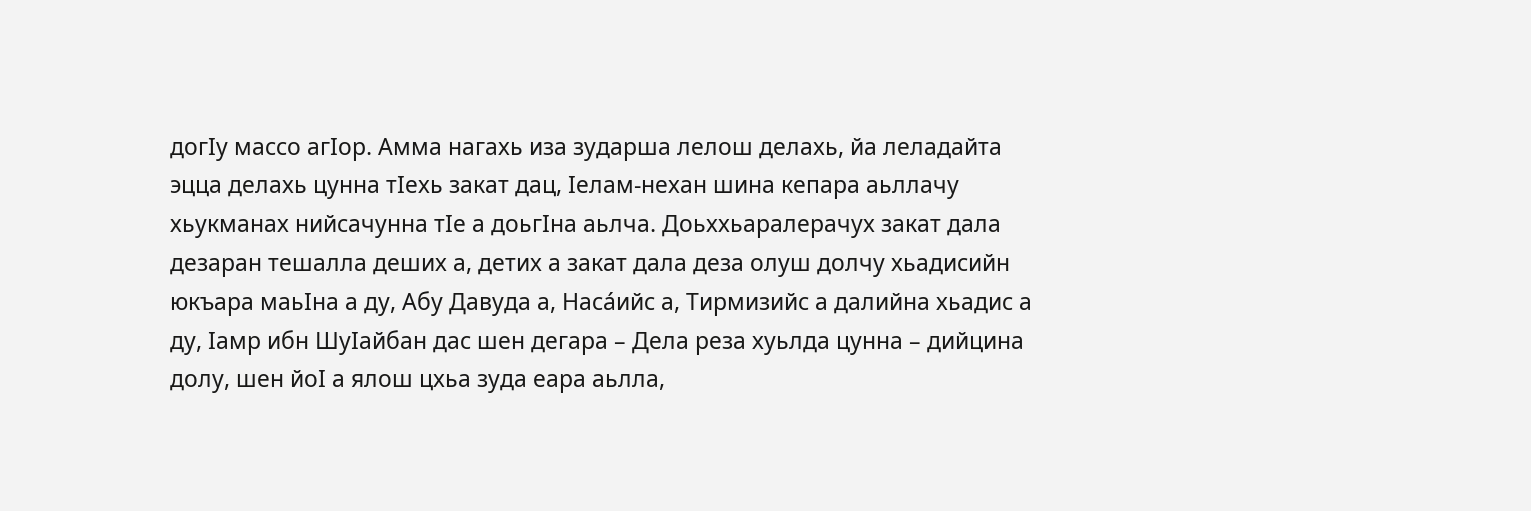догIу массо агIор. Амма нагахь иза зударша лелош делахь, йа леладайта эцца делахь цунна тIехь закат дац, Iелам-нехан шина кепара аьллачу хьукманах нийсачунна тIе а доьгIна аьлча. Доьххьаралерачух закат дала дезаран тешалла деших а, детих а закат дала деза олуш долчу хьадисийн юкъара маьIна а ду, Абу Давуда а, Насáийс а, Тирмизийс а далийна хьадис а ду, Iамр ибн ШуIайбан дас шен дегара – Дела реза хуьлда цунна – дийцина долу, шен йоI а ялош цхьа зуда еара аьлла,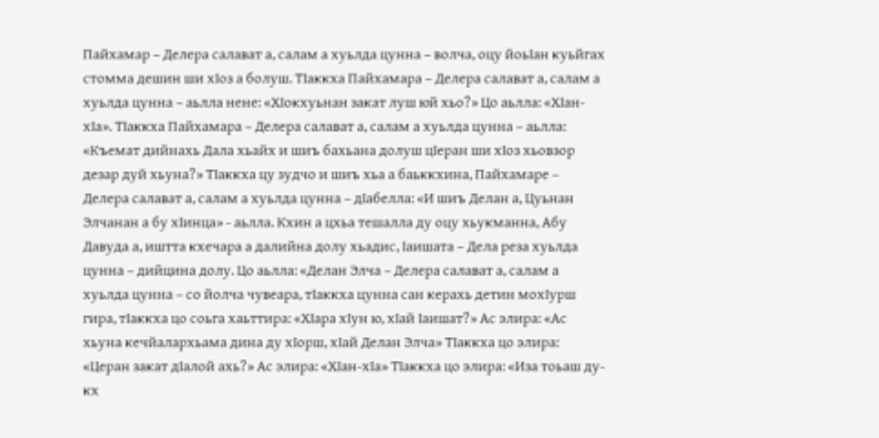Пайхамар – Делера салават а, салам а хуьлда цунна – волча, оцу йоьIан куьйгах стомма дешин ши хIоз а болуш. ТIаккха Пайхамара – Делера салават а, салам а хуьлда цунна – аьлла нене: «ХIокхуьнан закат луш юй хьо?» Цо аьлла: «ХIан-хIа». ТIаккха Пайхамара – Делера салават а, салам а хуьлда цунна – аьлла: «Къемат дийнахь Дала хьайх и шиъ бахьана долуш цIеран ши хIоз хьовзор дезар дуй хьуна?» ТIаккха цу зудчо и шиъ хьа а баьккхина, Пайхамаре – Делера салават а, салам а хуьлда цунна – дIабелла: «И шиъ Делан а, Цуьнан Элчанан а бу хIинца» - аьлла. Кхин а цхьа тешалла ду оцу хьукманна, Абу Давуда а, иштта кхечара а далийна долу хьадис, Iаишата – Дела реза хуьлда цунна – дийцина долу. Цо аьлла: «Делан Элча – Делера салават а, салам а хуьлда цунна – со йолча чувеара, тIаккха цунна сан керахь детин мохIурш гира, тIаккха цо соьга хаьттира: «ХIара хIун ю, хIай Iаишат?» Ас элира: «Ас хьуна кечйалархьама дина ду хIорш, хIай Делан Элча» ТIаккха цо элира: «Церан закат дIалой ахь?» Ас элира: «ХIан-хIа» ТIаккха цо элира: «Иза тоьаш ду-кх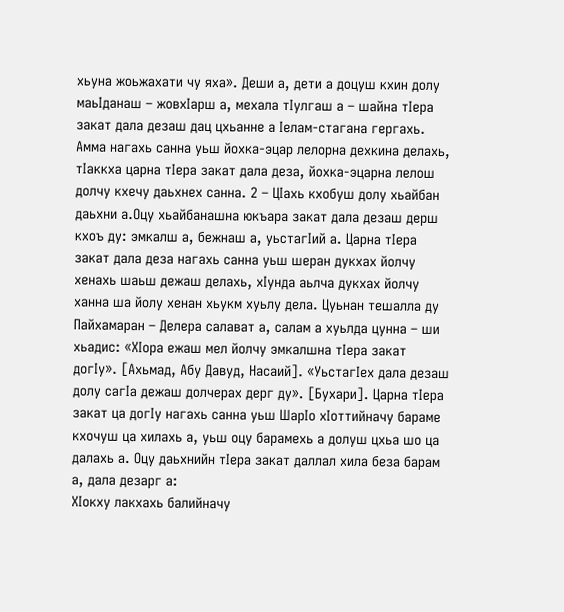хьуна жоьжахати чу яха». Деши а, дети а доцуш кхин долу маьIданаш – жовхIарш а, мехала тIулгаш а – шайна тIера закат дала дезаш дац цхьанне а Iелам-стагана гергахь. Амма нагахь санна уьш йохка-эцар лелорна дехкина делахь, тIаккха царна тIера закат дала деза, йохка-эцарна лелош долчу кхечу даьхнех санна. 2 – ЦIахь кхобуш долу хьайбан даьхни а.Оцу хьайбанашна юкъара закат дала дезаш дерш кхоъ ду: эмкалш а, бежнаш а, уьстагIий а. Царна тIера закат дала деза нагахь санна уьш шеран дукхах йолчу хенахь шаьш дежаш делахь, хIунда аьлча дукхах йолчу ханна ша йолу хенан хьукм хуьлу дела. Цуьнан тешалла ду Пайхамаран – Делера салават а, салам а хуьлда цунна – ши хьадис: «ХIора ежаш мел йолчу эмкалшна тIера закат догIу». [Ахьмад, Абу Давуд, Насаий]. «УьстагIех дала дезаш долу сагIа дежаш долчерах дерг ду». [Бухари]. Царна тIера закат ца догIу нагахь санна уьш ШарIо хIоттийначу бараме кхочуш ца хилахь а, уьш оцу барамехь а долуш цхьа шо ца далахь а. Оцу даьхнийн тIера закат даллал хила беза барам а, дала дезарг а:
ХIокху лакхахь балийначу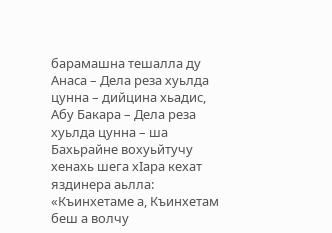барамашна тешалла ду Анаса – Дела реза хуьлда цунна – дийцина хьадис, Абу Бакара – Дела реза хуьлда цунна – ша Бахьрайне вохуьйтучу хенахь шега хIара кехат яздинера аьлла: «Къинхетаме а, Къинхетам беш а волчу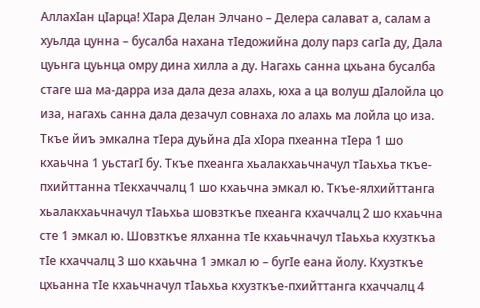АллахIан цIарца! ХIара Делан Элчано – Делера салават а, салам а хуьлда цунна – бусалба нахана тIедожийна долу парз сагIа ду, Дала цуьнга цуьнца омру дина хилла а ду. Нагахь санна цхьана бусалба стаге ша ма-дарра иза дала деза алахь, юха а ца волуш дIалойла цо иза, нагахь санна дала дезачул совнаха ло алахь ма лойла цо иза. Ткъе йиъ эмкална тIера дуьйна дIа хIора пхеанна тIера 1 шо кхаьчна 1 уьстагI бу. Ткъе пхеанга хьалакхаьчначул тIаьхьа ткъе-пхийттанна тIекхаччалц 1 шо кхаьчна эмкал ю. Ткъе-ялхийттанга хьалакхаьчначул тIаьхьа шовзткъе пхеанга кхаччалц 2 шо кхаьчна сте 1 эмкал ю. Шовзткъе ялханна тIе кхаьчначул тIаьхьа кхузткъа тIе кхаччалц 3 шо кхаьчна 1 эмкал ю – бугIе еана йолу. Кхузткъе цхьанна тIе кхаьчначул тIаьхьа кхузткъе-пхийттанга кхаччалц 4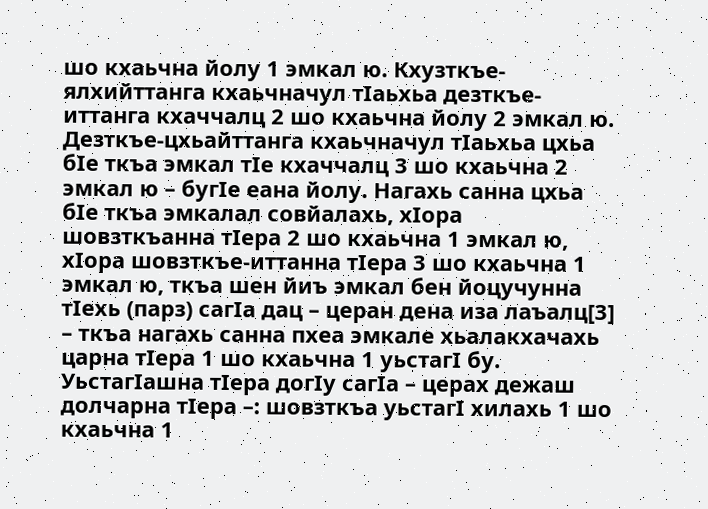шо кхаьчна йолу 1 эмкал ю. Кхузткъе-ялхийттанга кхаьчначул тIаьхьа дезткъе-иттанга кхаччалц 2 шо кхаьчна йолу 2 эмкал ю. Дезткъе-цхьайттанга кхаьчначул тIаьхьа цхьа бIе ткъа эмкал тIе кхаччалц 3 шо кхаьчна 2 эмкал ю – бугIе еана йолу. Нагахь санна цхьа бIе ткъа эмкалал совйалахь, хIора шовзткъанна тIера 2 шо кхаьчна 1 эмкал ю, хIора шовзткъе-иттанна тIера 3 шо кхаьчна 1 эмкал ю, ткъа шен йиъ эмкал бен йоцучунна тIехь (парз) сагIа дац – церан дена иза лаъалц[3] – ткъа нагахь санна пхеа эмкале хьалакхачахь царна тIера 1 шо кхаьчна 1 уьстагI бу. УьстагIашна тIера догIу сагIа – церах дежаш долчарна тIера –: шовзткъа уьстагI хилахь 1 шо кхаьчна 1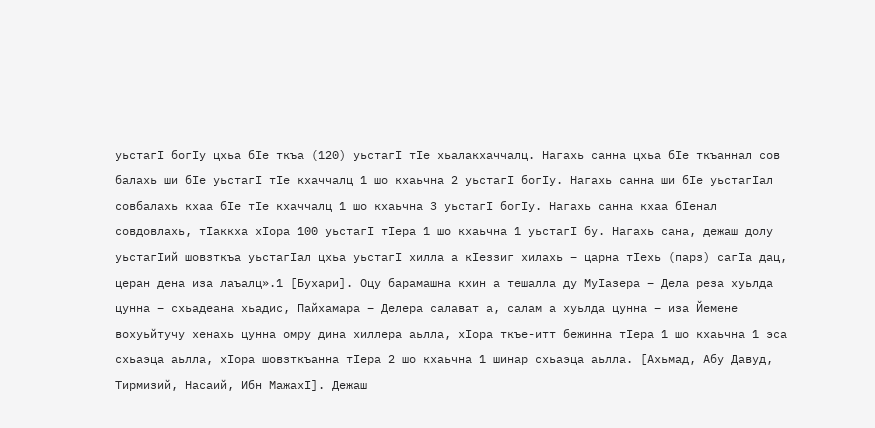уьстагI богIу цхьа бIе ткъа (120) уьстагI тIе хьалакхаччалц. Нагахь санна цхьа бIе ткъаннал сов балахь ши бIе уьстагI тIе кхаччалц 1 шо кхаьчна 2 уьстагI богIу. Нагахь санна ши бIе уьстагIал совбалахь кхаа бIе тIе кхаччалц 1 шо кхаьчна 3 уьстагI богIу. Нагахь санна кхаа бIенал совдовлахь, тIаккха хIора 100 уьстагI тIера 1 шо кхаьчна 1 уьстагI бу. Нагахь сана, дежаш долу уьстагIий шовзткъа уьстагIал цхьа уьстагI хилла а кIеззиг хилахь – царна тIехь (парз) сагIа дац, церан дена иза лаъалц».1 [Бухари]. Оцу барамашна кхин а тешалла ду МуIазера – Дела реза хуьлда цунна – схьадеана хьадис, Пайхамара – Делера салават а, салам а хуьлда цунна – иза Йемене вохуьйтучу хенахь цунна омру дина хиллера аьлла, хIора ткъе-итт бежинна тIера 1 шо кхаьчна 1 эса схьаэца аьлла, хIора шовзткъанна тIера 2 шо кхаьчна 1 шинар схьаэца аьлла. [Ахьмад, Абу Давуд, Тирмизий, Насаий, Ибн МажахI]. Дежаш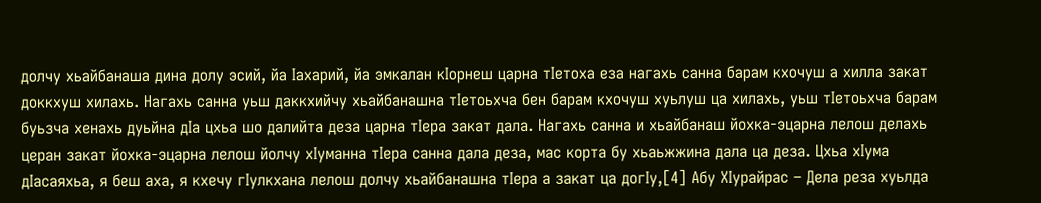долчу хьайбанаша дина долу эсий, йа Iахарий, йа эмкалан кIорнеш царна тIетоха еза нагахь санна барам кхочуш а хилла закат доккхуш хилахь. Нагахь санна уьш даккхийчу хьайбанашна тIетоьхча бен барам кхочуш хуьлуш ца хилахь, уьш тIетоьхча барам буьзча хенахь дуьйна дIа цхьа шо далийта деза царна тIера закат дала. Нагахь санна и хьайбанаш йохка-эцарна лелош делахь церан закат йохка-эцарна лелош йолчу хIуманна тIера санна дала деза, мас корта бу хьаьжжина дала ца деза. Цхьа хIума дIасаяхьа, я беш аха, я кхечу гIулкхана лелош долчу хьайбанашна тIера а закат ца догIу,[4] Абу ХIурайрас – Дела реза хуьлда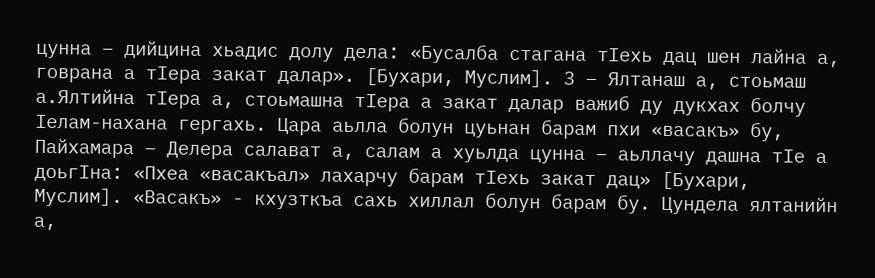цунна – дийцина хьадис долу дела: «Бусалба стагана тIехь дац шен лайна а, говрана а тIера закат далар». [Бухари, Муслим]. 3 – Ялтанаш а, стоьмаш а.Ялтийна тIера а, стоьмашна тIера а закат далар важиб ду дукхах болчу Iелам-нахана гергахь. Цара аьлла болун цуьнан барам пхи «васакъ» бу, Пайхамара – Делера салават а, салам а хуьлда цунна – аьллачу дашна тIе а доьгIна: «Пхеа «васакъал» лахарчу барам тIехь закат дац» [Бухари, Муслим]. «Васакъ» - кхузткъа сахь хиллал болун барам бу. Цундела ялтанийн а,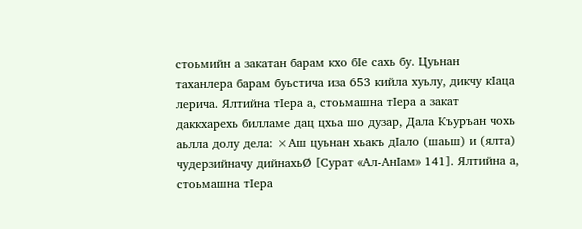стоьмийн а закатан барам кхо бIе сахь бу. Цуьнан таханлера барам буьстича иза 653 кийла хуьлу, дикчу кIаца лерича. Ялтийна тIера а, стоьмашна тIера а закат даккхарехь билламе дац цхьа шо дузар, Дала Къуръан чохь аьлла долу дела: ×Аш цуьнан хьакъ дIало (шаьш) и (ялта) чудерзийначу дийнахьØ [Сурат «Ал-АнIам» 141]. Ялтийна а, стоьмашна тIера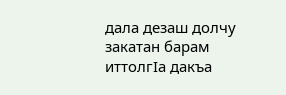дала дезаш долчу закатан барам иттолгIа дакъа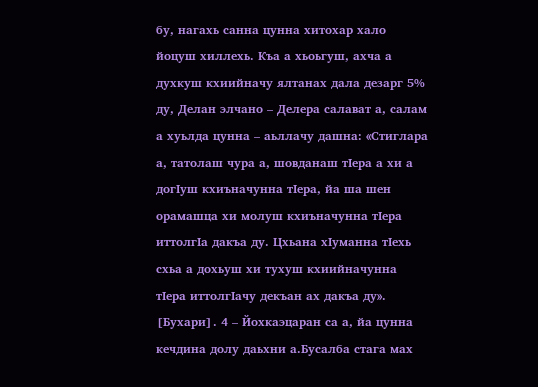бу, нагахь санна цунна хитохар хало йоцуш хиллехь. Къа а хьоьгуш, ахча а духкуш кхиийначу ялтанах дала дезарг 5% ду, Делан элчано – Делера салават а, салам а хуьлда цунна – аьллачу дашна: «Стиглара а, татолаш чура а, шовданаш тIера а хи а догIуш кхиъначунна тIера, йа ша шен орамашца хи молуш кхиъначунна тIера иттолгIа дакъа ду. Цхьана хIуманна тIехь схьа а дохьуш хи тухуш кхиийначунна тIера иттолгIачу декъан ах дакъа ду». [Бухари]. 4 – Йохкаэцаран са а, йа цунна кечдина долу даьхни а.Бусалба стага мах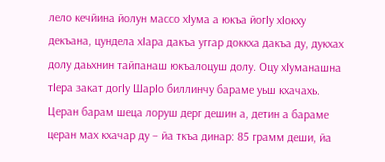лело кечйина йолун массо хIума а юкъа йогIу хIокху декъана, цундела хIара дакъа уггар доккха дакъа ду, дукхах долу даьхнин тайпанаш юкъалоцуш долу. Оцу хIуманашна тIера закат догIу ШарIо биллинчу бараме уьш кхачахь. Церан барам шеца лоруш дерг дешин а, детин а бараме церан мах кхачар ду – йа ткъа динар: 85 грамм деши, йа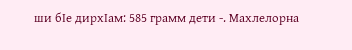ши бIе дирхIам: 585 грамм дети -. Махлелорна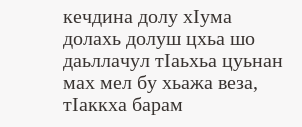кечдина долу хIума долахь долуш цхьа шо даьллачул тIаьхьа цуьнан мах мел бу хьажа веза, тIаккха барам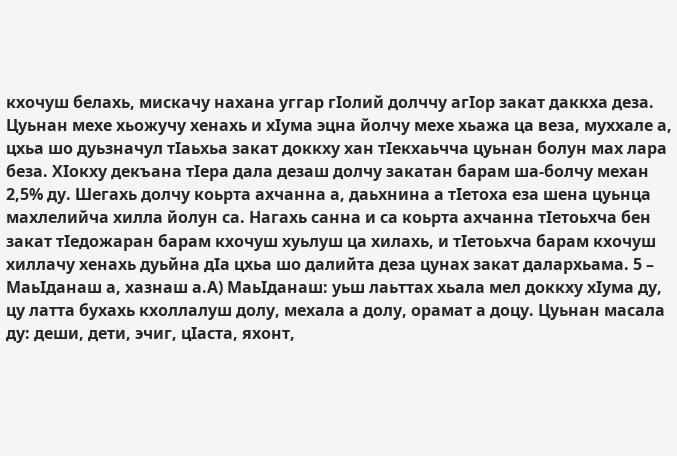кхочуш белахь, мискачу нахана уггар гIолий долччу агIор закат даккха деза. Цуьнан мехе хьожучу хенахь и хIума эцна йолчу мехе хьажа ца веза, муххале а, цхьа шо дуьзначул тIаьхьа закат доккху хан тIекхаьчча цуьнан болун мах лара беза. ХIокху декъана тIера дала дезаш долчу закатан барам ша-болчу механ 2,5% ду. Шегахь долчу коьрта ахчанна а, даьхнина а тIетоха еза шена цуьнца махлелийча хилла йолун са. Нагахь санна и са коьрта ахчанна тIетоьхча бен закат тIедожаран барам кхочуш хуьлуш ца хилахь, и тIетоьхча барам кхочуш хиллачу хенахь дуьйна дIа цхьа шо далийта деза цунах закат далархьама. 5 – МаьIданаш а, хазнаш а.А) МаьIданаш: уьш лаьттах хьала мел доккху хIума ду, цу латта бухахь кхоллалуш долу, мехала а долу, орамат а доцу. Цуьнан масала ду: деши, дети, эчиг, цIаста, яхонт,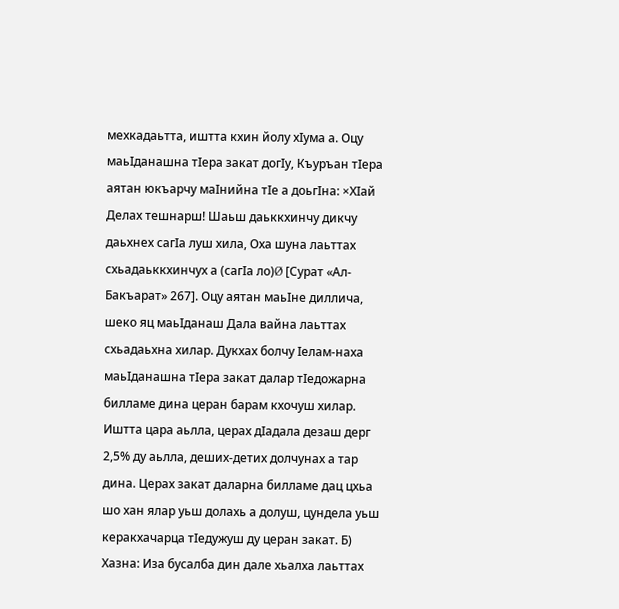мехкадаьтта, иштта кхин йолу хIума а. Оцу маьIданашна тIера закат догIу, Къуръан тIера аятан юкъарчу маIнийна тIе а доьгIна: ×ХIай Делах тешнарш! Шаьш даьккхинчу дикчу даьхнех сагIа луш хила, Оха шуна лаьттах схьадаьккхинчух а (сагIа ло)Ø [Сурат «Ал-Бакъарат» 267]. Оцу аятан маьIне диллича, шеко яц маьIданаш Дала вайна лаьттах схьадаьхна хилар. Дукхах болчу Iелам-наха маьIданашна тIера закат далар тIедожарна билламе дина церан барам кхочуш хилар. Иштта цара аьлла, церах дIадала дезаш дерг 2,5% ду аьлла, деших-детих долчунах а тар дина. Церах закат даларна билламе дац цхьа шо хан ялар уьш долахь а долуш, цундела уьш керакхачарца тIедужуш ду церан закат. Б) Хазна: Иза бусалба дин дале хьалха лаьттах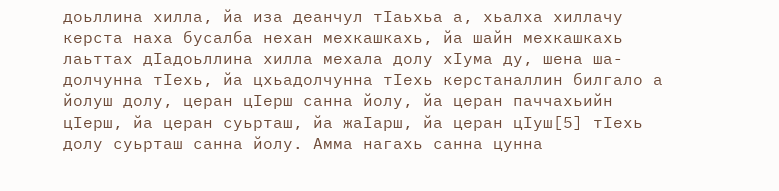доьллина хилла, йа иза деанчул тIаьхьа а, хьалха хиллачу керста наха бусалба нехан мехкашкахь, йа шайн мехкашкахь лаьттах дIадоьллина хилла мехала долу хIума ду, шена ша-долчунна тIехь, йа цхьадолчунна тIехь керстаналлин билгало а йолуш долу, церан цIерш санна йолу, йа церан паччахьийн цIерш, йа церан суьрташ, йа жаIарш, йа церан цIуш[5] тIехь долу суьрташ санна йолу. Амма нагахь санна цунна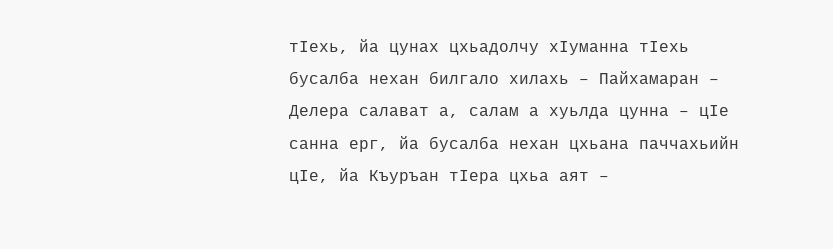тIехь, йа цунах цхьадолчу хIуманна тIехь бусалба нехан билгало хилахь – Пайхамаран – Делера салават а, салам а хуьлда цунна – цIе санна ерг, йа бусалба нехан цхьана паччахьийн цIе, йа Къуръан тIера цхьа аят –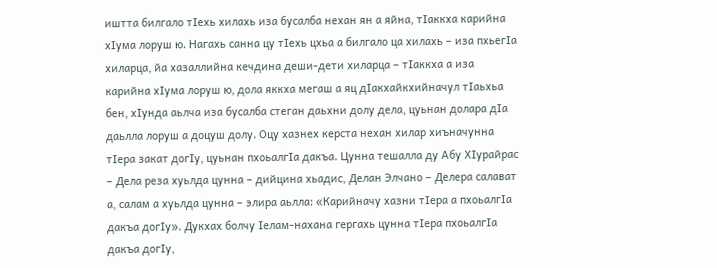иштта билгало тIехь хилахь иза бусалба нехан ян а яйна, тIаккха карийна хIума лоруш ю. Нагахь санна цу тIехь цхьа а билгало ца хилахь – иза пхьегIа хиларца, йа хазаллийна кечдина деши-дети хиларца – тIаккха а иза карийна хIума лоруш ю, дола яккха мегаш а яц дIакхайкхийначул тIаьхьа бен, хIунда аьлча иза бусалба стеган даьхни долу дела, цуьнан долара дIа даьлла лоруш а доцуш долу. Оцу хазнех керста нехан хилар хиъначунна тIера закат догIу, цуьнан пхоьалгIа дакъа. Цунна тешалла ду Абу ХIурайрас – Дела реза хуьлда цунна – дийцина хьадис, Делан Элчано – Делера салават а, салам а хуьлда цунна – элира аьлла: «Карийначу хазни тIера а пхоьалгIа дакъа догIу». Дукхах болчу Iелам-нахана гергахь цунна тIера пхоьалгIа дакъа догIу,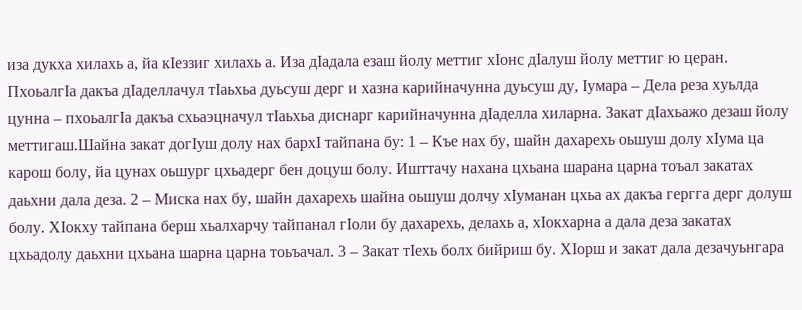иза дукха хилахь а, йа кIеззиг хилахь а. Иза дIадала езаш йолу меттиг хIонс дIалуш йолу меттиг ю церан. ПхоьалгIа дакъа дIаделлачул тIаьхьа дуьсуш дерг и хазна карийначунна дуьсуш ду, Iумара – Дела реза хуьлда цунна – пхоьалгIа дакъа схьаэцначул тIаьхьа диснарг карийначунна дIаделла хиларна. Закат дIахьажо дезаш йолу меттигаш.Шайна закат догIуш долу нах бархI тайпана бу: 1 – Къе нах бу, шайн дахарехь оьшуш долу хIума ца карош болу, йа цунах оьшург цхьадерг бен доцуш болу. Ишттачу нахана цхьана шарана царна тоъал закатах даьхни дала деза. 2 – Миска нах бу, шайн дахарехь шайна оьшуш долчу хIуманан цхьа ах дакъа гергга дерг долуш болу. ХIокху тайпана берш хьалхарчу тайпанал гIоли бу дахарехь, делахь а, хIокхарна а дала деза закатах цхьадолу даьхни цхьана шарна царна тоьъачал. 3 – Закат тIехь болх бийриш бу. ХIорш и закат дала дезачуьнгара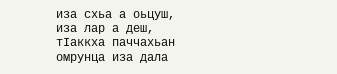иза схьа а оьцуш, иза лар а деш, тIаккха паччахьан омрунца иза дала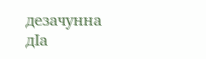дезачунна дIа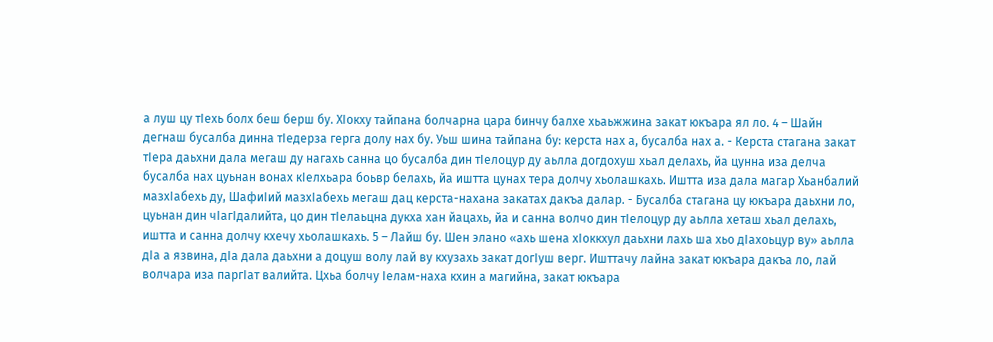а луш цу тIехь болх беш берш бу. ХIокху тайпана болчарна цара бинчу балхе хьаьжжина закат юкъара ял ло. 4 – Шайн дегнаш бусалба динна тIедерза герга долу нах бу. Уьш шина тайпана бу: керста нах а, бусалба нах а. - Керста стагана закат тIера даьхни дала мегаш ду нагахь санна цо бусалба дин тIелоцур ду аьлла догдохуш хьал делахь, йа цунна иза делча бусалба нах цуьнан вонах кIелхьара боьвр белахь, йа иштта цунах тера долчу хьолашкахь. Иштта иза дала магар Хьанбалий мазхIабехь ду, ШафиIий мазхIабехь мегаш дац керста-нахана закатах дакъа далар. - Бусалба стагана цу юкъара даьхни ло, цуьнан дин чIагIдалийта, цо дин тIелаьцна дукха хан йацахь, йа и санна волчо дин тIелоцур ду аьлла хеташ хьал делахь, иштта и санна долчу кхечу хьолашкахь. 5 – Лайш бу. Шен элано «ахь шена хIоккхул даьхни лахь ша хьо дIахоьцур ву» аьлла дIа а язвина, дIа дала даьхни а доцуш волу лай ву кхузахь закат догIуш верг. Ишттачу лайна закат юкъара дакъа ло, лай волчара иза паргIат валийта. Цхьа болчу Iелам-наха кхин а магийна, закат юкъара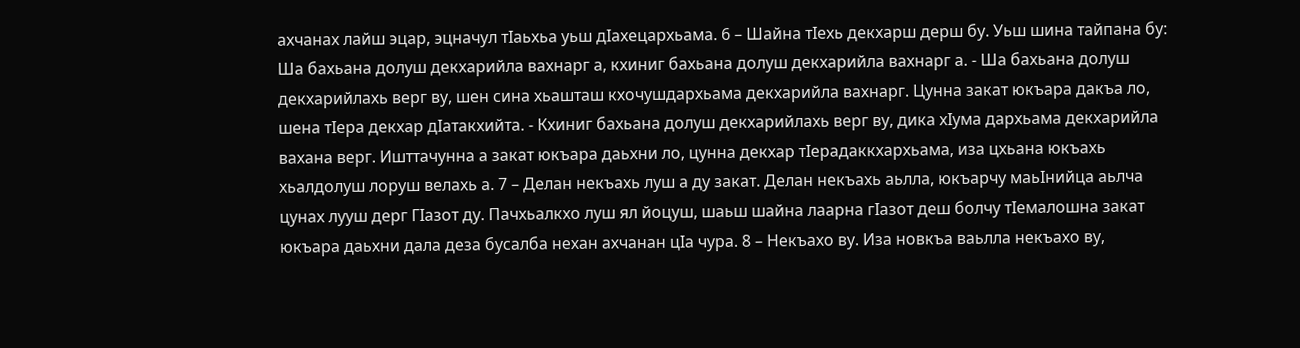ахчанах лайш эцар, эцначул тIаьхьа уьш дIахецархьама. 6 – Шайна тIехь декхарш дерш бу. Уьш шина тайпана бу: Ша бахьана долуш декхарийла вахнарг а, кхиниг бахьана долуш декхарийла вахнарг а. - Ша бахьана долуш декхарийлахь верг ву, шен сина хьашташ кхочушдархьама декхарийла вахнарг. Цунна закат юкъара дакъа ло, шена тIера декхар дIатакхийта. - Кхиниг бахьана долуш декхарийлахь верг ву, дика хIума дархьама декхарийла вахана верг. Ишттачунна а закат юкъара даьхни ло, цунна декхар тIерадаккхархьама, иза цхьана юкъахь хьалдолуш лоруш велахь а. 7 – Делан некъахь луш а ду закат. Делан некъахь аьлла, юкъарчу маьIнийца аьлча цунах лууш дерг ГIазот ду. Пачхьалкхо луш ял йоцуш, шаьш шайна лаарна гIазот деш болчу тIемалошна закат юкъара даьхни дала деза бусалба нехан ахчанан цIа чура. 8 – Некъахо ву. Иза новкъа ваьлла некъахо ву,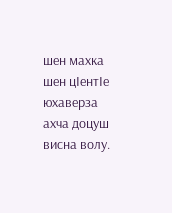шен махка шен цIентIе юхаверза ахча доцуш висна волу.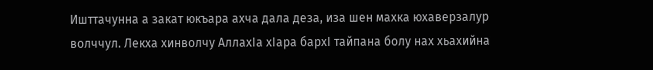Ишттачунна а закат юкъара ахча дала деза, иза шен махка юхаверзалур волччул. Лекха хинволчу АллахIа хIара бархI тайпана болу нах хьахийна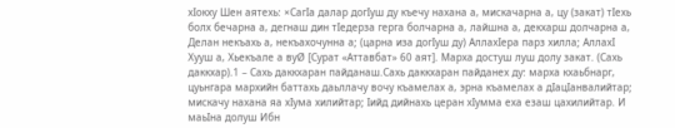хIокху Шен аятехь: ×СагIа далар догIуш ду къечу нахана а, мискачарна а, цу (закат) тIехь болх бечарна а, дегнаш дин тIедерза герга болчарна а, лайшна а, декхарш долчарна а, Делан некъахь а, некъахочунна а; (царна иза догIуш ду) АллахIера парз хилла; АллахI Хууш а, Хьекъале а вуØ [Сурат «Аттавбат» 60 аят]. Марха достуш луш долу закат. (Сахь даккхар).1 – Сахь даккхаран пайданаш.Сахь даккхаран пайданех ду: марха кхаьбнарг, цуьнгара мархийн баттахь даьллачу вочу къамелах а, эрна къамелах а дIацIанвалийтар; мискачу нахана яа хIума хилийтар; Iийд дийнахь церан хIумма еха езаш цахилийтар. И маьIна долуш Ибн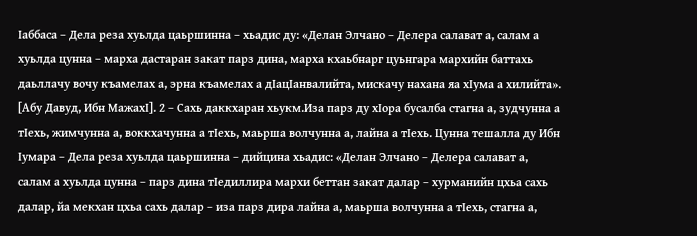Iаббаса – Дела реза хуьлда цаьршинна – хьадис ду: «Делан Элчано – Делера салават а, салам а хуьлда цунна – марха дастаран закат парз дина, марха кхаьбнарг цуьнгара мархийн баттахь даьллачу вочу къамелах а, эрна къамелах а дIацIанвалийта, мискачу нахана яа хIума а хилийта». [Абу Давуд, Ибн МажахI]. 2 – Сахь даккхаран хьукм.Иза парз ду хIора бусалба стагна а, зудчунна а тIехь, жимчунна а, воккхачунна а тIехь, маьрша волчунна а, лайна а тIехь. Цунна тешалла ду Ибн Iумара – Дела реза хуьлда цаьршинна – дийцина хьадис: «Делан Элчано – Делера салават а, салам а хуьлда цунна – парз дина тIедиллира мархи беттан закат далар – хурманийн цхьа сахь далар, йа мекхан цхьа сахь далар – иза парз дира лайна а, маьрша волчунна а тIехь, стагна а,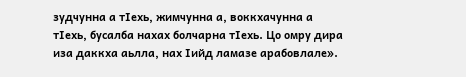зудчунна а тIехь, жимчунна а, воккхачунна а тIехь, бусалба нахах болчарна тIехь. Цо омру дира иза даккха аьлла, нах Iийд ламазе арабовлале».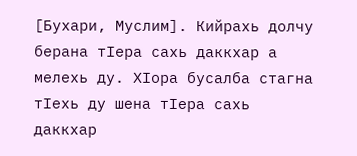[Бухари, Муслим]. Кийрахь долчу берана тIера сахь даккхар а мелехь ду. ХIора бусалба стагна тIехь ду шена тIера сахь даккхар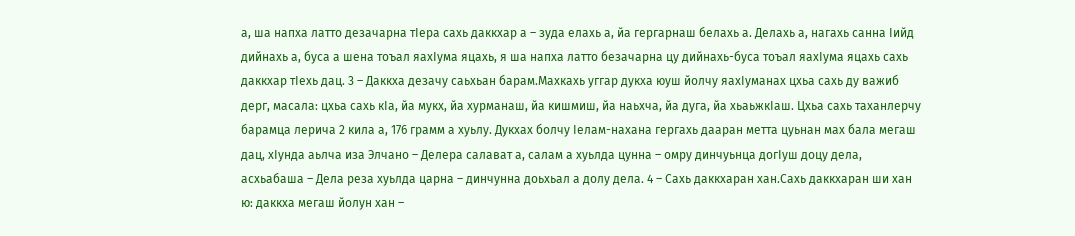а, ша напха латто дезачарна тIера сахь даккхар а – зуда елахь а, йа гергарнаш белахь а. Делахь а, нагахь санна Iийд дийнахь а, буса а шена тоъал яахIума яцахь, я ша напха латто безачарна цу дийнахь-буса тоъал яахIума яцахь сахь даккхар тIехь дац. 3 – Даккха дезачу саьхьан барам.Махкахь уггар дукха юуш йолчу яахIуманах цхьа сахь ду важиб дерг, масала: цхьа сахь кIа, йа мукх, йа хурманаш, йа кишмиш, йа наьхча, йа дуга, йа хьаьжкIаш. Цхьа сахь таханлерчу барамца лерича 2 кила а, 176 грамм а хуьлу. Дукхах болчу Iелам-нахана гергахь дааран метта цуьнан мах бала мегаш дац, хIунда аьлча иза Элчано – Делера салават а, салам а хуьлда цунна – омру динчуьнца догIуш доцу дела, асхьабаша – Дела реза хуьлда царна – динчунна доьхьал а долу дела. 4 – Сахь даккхаран хан.Сахь даккхаран ши хан ю: даккха мегаш йолун хан –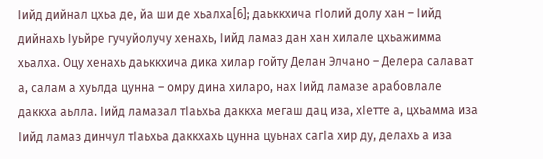Iийд дийнал цхьа де, йа ши де хьалха[6]; даьккхича гIолий долу хан – Iийд дийнахь Iуьйре гучуйолучу хенахь, Iийд ламаз дан хан хилале цхьажимма хьалха. Оцу хенахь даьккхича дика хилар гойту Делан Элчано – Делера салават а, салам а хуьлда цунна – омру дина хиларо, нах Iийд ламазе арабовлале даккха аьлла. Iийд ламазал тIаьхьа даккха мегаш дац иза, хIетте а, цхьамма иза Iийд ламаз динчул тIаьхьа даккхахь цунна цуьнах сагIа хир ду, делахь а иза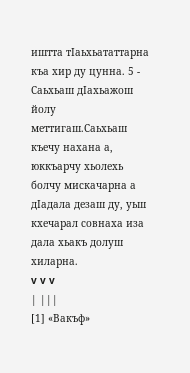иштта тIаьхьататтарна къа хир ду цунна. 5 - Саьхьаш дIахьажош йолу меттигаш.Саьхьаш къечу нахана а, юккъарчу хьолехь болчу мискачарна а дIадала дезаш ду, уьш кхечарал совнаха иза дала хьакъ долуш хиларна.
v v v
| |||
[1] «Вакъф»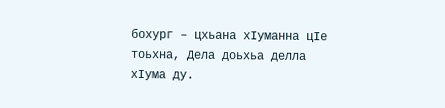бохург – цхьана хIуманна цIе тоьхна, Дела доьхьа делла хIума ду.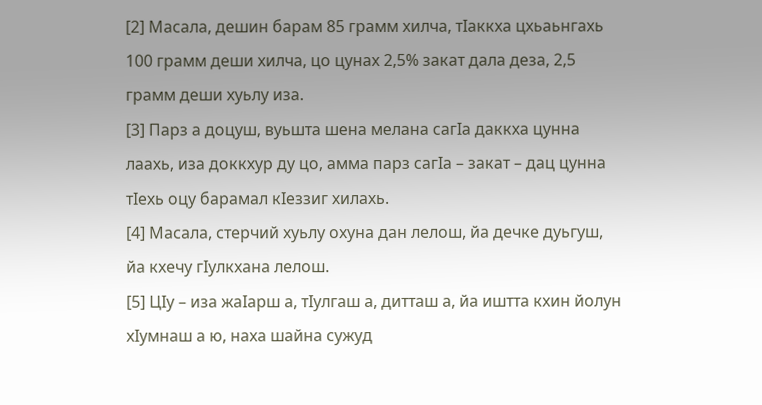[2] Масала, дешин барам 85 грамм хилча, тIаккха цхьаьнгахь 100 грамм деши хилча, цо цунах 2,5% закат дала деза, 2,5 грамм деши хуьлу иза.
[3] Парз а доцуш, вуьшта шена мелана сагIа даккха цунна лаахь, иза доккхур ду цо, амма парз сагIа – закат – дац цунна тIехь оцу барамал кIеззиг хилахь.
[4] Масала, стерчий хуьлу охуна дан лелош, йа дечке дуьгуш, йа кхечу гIулкхана лелош.
[5] ЦIу – иза жаIарш а, тIулгаш а, дитташ а, йа иштта кхин йолун хIумнаш а ю, наха шайна сужуд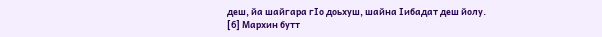деш, йа шайгара гIо доьхуш, шайна Iибадат деш йолу.
[6] Мархин бутт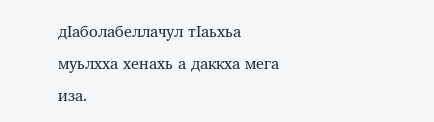дIаболабеллачул тIаьхьа муьлхха хенахь а даккха мега иза.